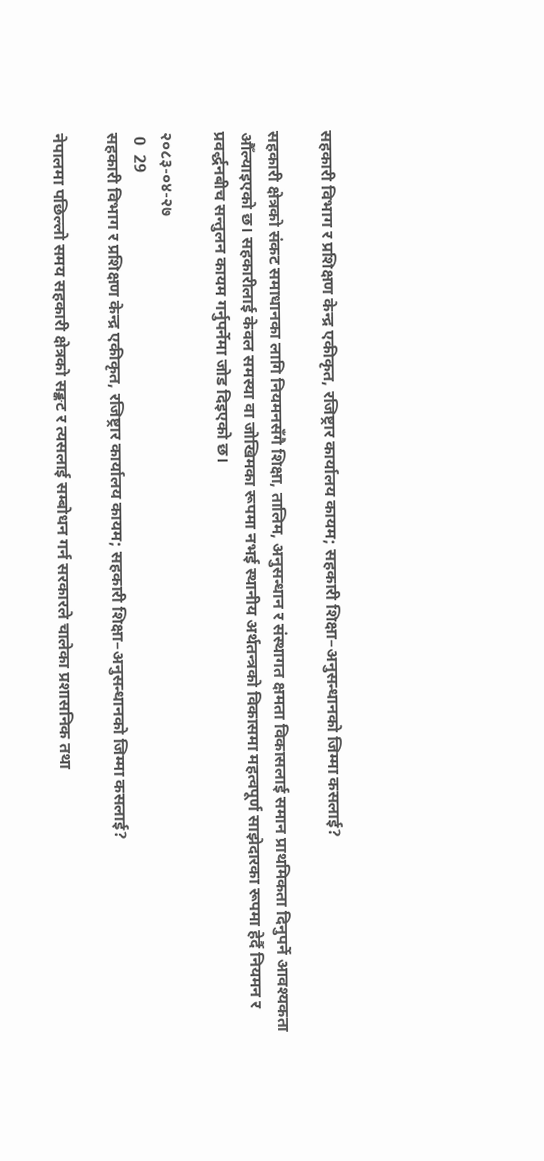सहकारी विभाग र प्रशिक्षण केन्द्र एकीकृत, रजिष्ट्रार कार्यालय कायम; सहकारी शिक्षा–अनुसन्धानको जिम्मा कसलाई?

सहकारी क्षेत्रको संकट समाधानका लागि नियमनसँगै शिक्षा, तालिम, अनुसन्धान र संस्थागत क्षमता विकासलाई समान प्राथमिकता दिनुपर्ने आवश्यकता औँल्याइएको छ। सहकारीलाई केवल समस्या वा जोखिमका रूपमा नभई स्थानीय अर्थतन्त्रको विकासमा महत्वपूर्ण साझेदारका रूपमा हेर्दै नियमन र प्रवर्द्धनबीच सन्तुलन कायम गर्नुपर्नेमा जोड दिइएको छ।

२०८३-०४-२७
 0  29
सहकारी विभाग र प्रशिक्षण केन्द्र एकीकृत, रजिष्ट्रार कार्यालय कायम; सहकारी शिक्षा–अनुसन्धानको जिम्मा कसलाई?

नेपालमा पछिल्लो समय सहकारी क्षेत्रको सङ्कट र त्यसलाई सम्बोधन गर्न सरकारले चालेका प्रशासनिक तथा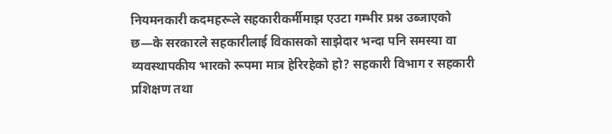नियमनकारी कदमहरूले सहकारीकर्मीमाझ एउटा गम्भीर प्रश्न उब्जाएको छ—के सरकारले सहकारीलाई विकासको साझेदार भन्दा पनि समस्या वा व्यवस्थापकीय भारको रूपमा मात्र हेरिरहेको हो? सहकारी विभाग र सहकारी प्रशिक्षण तथा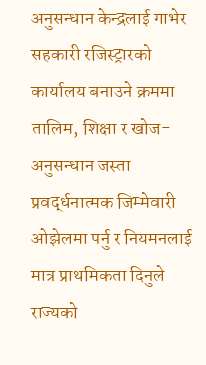अनुसन्धान केन्द्रलाई गाभेर सहकारी रजिस्ट्रारको कार्यालय बनाउने क्रममा तालिम, शिक्षा र खोज-अनुसन्धान जस्ता प्रवर्द्धनात्मक जिम्मेवारी ओझेलमा पर्नु र नियमनलाई मात्र प्राथमिकता दिनुले राज्यको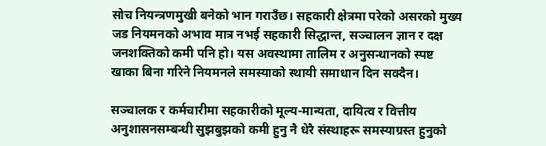सोच नियन्त्रणमुखी बनेको भान गराउँछ। सहकारी क्षेत्रमा परेको असरको मुख्य जड नियमनको अभाव मात्र नभई सहकारी सिद्धान्त, सञ्चालन ज्ञान र दक्ष जनशक्तिको कमी पनि हो। यस अवस्थामा तालिम र अनुसन्धानको स्पष्ट खाका बिना गरिने नियमनले समस्याको स्थायी समाधान दिन सक्दैन।

सञ्चालक र कर्मचारीमा सहकारीको मूल्य-मान्यता, दायित्व र वित्तीय अनुशासनसम्बन्धी सुझबुझको कमी हुनु नै धेरै संस्थाहरू समस्याग्रस्त हुनुको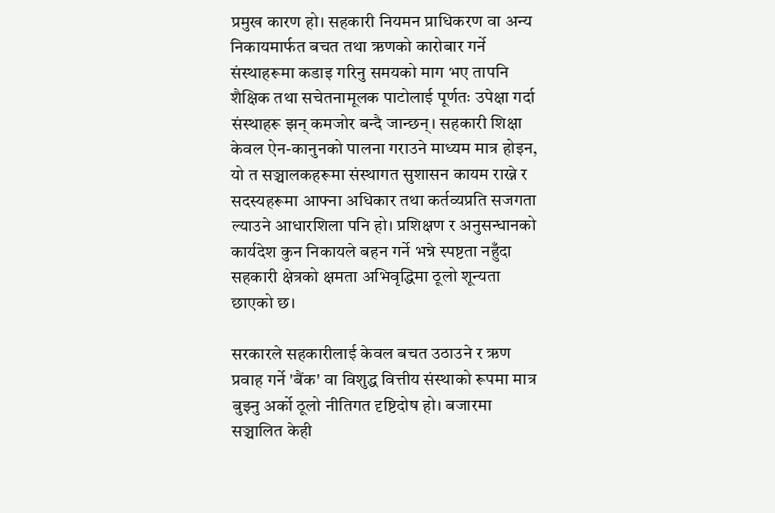प्रमुख कारण हो। सहकारी नियमन प्राधिकरण वा अन्य निकायमार्फत बचत तथा ऋणको कारोबार गर्ने संस्थाहरूमा कडाइ गरिनु समयको माग भए तापनि शैक्षिक तथा सचेतनामूलक पाटोलाई पूर्णतः उपेक्षा गर्दा संस्थाहरू झन् कमजोर बन्दै जान्छन्। सहकारी शिक्षा केवल ऐन-कानुनको पालना गराउने माध्यम मात्र होइन, यो त सञ्चालकहरूमा संस्थागत सुशासन कायम राख्ने र सदस्यहरूमा आफ्ना अधिकार तथा कर्तव्यप्रति सजगता ल्याउने आधारशिला पनि हो। प्रशिक्षण र अनुसन्धानको कार्यदेश कुन निकायले बहन गर्ने भन्ने स्पष्टता नहुँदा सहकारी क्षेत्रको क्षमता अभिवृद्धिमा ठूलो शून्यता छाएको छ।

सरकारले सहकारीलाई केवल बचत उठाउने र ऋण प्रवाह गर्ने 'बैंक' वा विशुद्ध वित्तीय संस्थाको रूपमा मात्र बुझ्नु अर्को ठूलो नीतिगत दृष्टिदोष हो। बजारमा सञ्चालित केही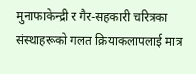मुनाफाकेन्द्री र गैर-सहकारी चरित्रका संस्थाहरूको गलत क्रियाकलापलाई मात्र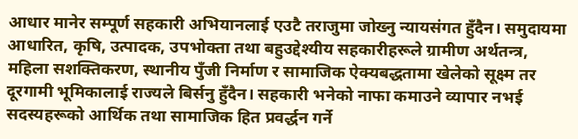आधार मानेर सम्पूर्ण सहकारी अभियानलाई एउटै तराजुमा जोख्नु न्यायसंगत हुँदैन। समुदायमा आधारित, कृषि, उत्पादक, उपभोक्ता तथा बहुउद्देश्यीय सहकारीहरूले ग्रामीण अर्थतन्त्र, महिला सशक्तिकरण, स्थानीय पुँजी निर्माण र सामाजिक ऐक्यबद्धतामा खेलेको सूक्ष्म तर दूरगामी भूमिकालाई राज्यले बिर्सनु हुँदैन। सहकारी भनेको नाफा कमाउने व्यापार नभई सदस्यहरूको आर्थिक तथा सामाजिक हित प्रवर्द्धन गर्ने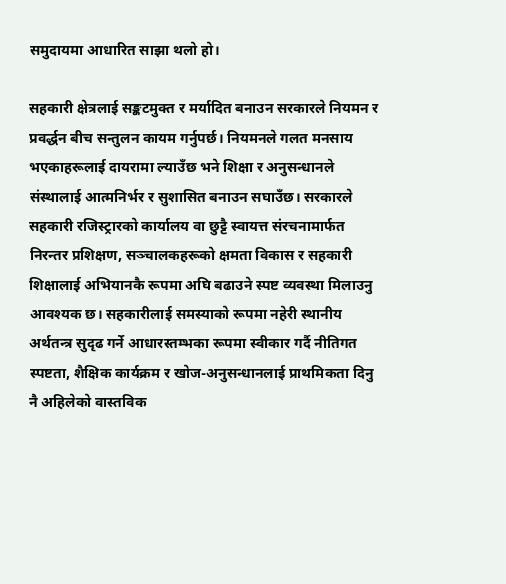समुदायमा आधारित साझा थलो हो।

सहकारी क्षेत्रलाई सङ्कटमुक्त र मर्यादित बनाउन सरकारले नियमन र प्रवर्द्धन बीच सन्तुलन कायम गर्नुपर्छ। नियमनले गलत मनसाय भएकाहरूलाई दायरामा ल्याउँछ भने शिक्षा र अनुसन्धानले संस्थालाई आत्मनिर्भर र सुशासित बनाउन सघाउँछ। सरकारले सहकारी रजिस्ट्रारको कार्यालय वा छुट्टै स्वायत्त संरचनामार्फत निरन्तर प्रशिक्षण, सञ्चालकहरूको क्षमता विकास र सहकारी शिक्षालाई अभियानकै रूपमा अघि बढाउने स्पष्ट व्यवस्था मिलाउनु आवश्यक छ। सहकारीलाई समस्याको रूपमा नहेरी स्थानीय अर्थतन्त्र सुदृढ गर्ने आधारस्तम्भका रूपमा स्वीकार गर्दै नीतिगत स्पष्टता, शैक्षिक कार्यक्रम र खोज-अनुसन्धानलाई प्राथमिकता दिनु नै अहिलेको वास्तविक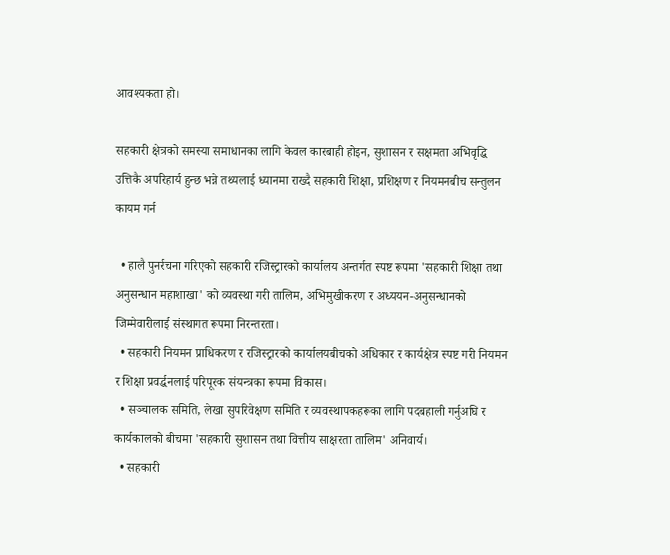आवश्यकता हो।

सहकारी क्षेत्रको समस्या समाधानका लागि केवल कारबाही होइन, सुशासन र सक्षमता अभिवृद्धि उत्तिकै अपरिहार्य हुन्छ भन्ने तथ्यलाई ध्यानमा राख्दै सहकारी शिक्षा, प्रशिक्षण र नियमनबीच सन्तुलन कायम गर्न

  • हालै पुनर्रचना गरिएको सहकारी रजिस्ट्रारको कार्यालय अन्तर्गत स्पष्ट रूपमा 'सहकारी शिक्षा तथा अनुसन्धान महाशाखा' को व्यवस्था गरी तालिम, अभिमुखीकरण र अध्ययन-अनुसन्धानको जिम्मेवारीलाई संस्थागत रूपमा निरन्तरता।
  • सहकारी नियमन प्राधिकरण र रजिस्ट्रारको कार्यालयबीचको अधिकार र कार्यक्षेत्र स्पष्ट गरी नियमन र शिक्षा प्रवर्द्धनलाई परिपूरक संयन्त्रका रूपमा विकास।
  • सञ्चालक समिति, लेखा सुपरिवेक्षण समिति र व्यवस्थापकहरूका लागि पदबहाली गर्नुअघि र कार्यकालको बीचमा 'सहकारी सुशासन तथा वित्तीय साक्षरता तालिम' अनिवार्य।
  • सहकारी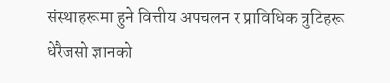संस्थाहरूमा हुने वित्तीय अपचलन र प्राविधिक त्रुटिहरू धेरैजसो ज्ञानको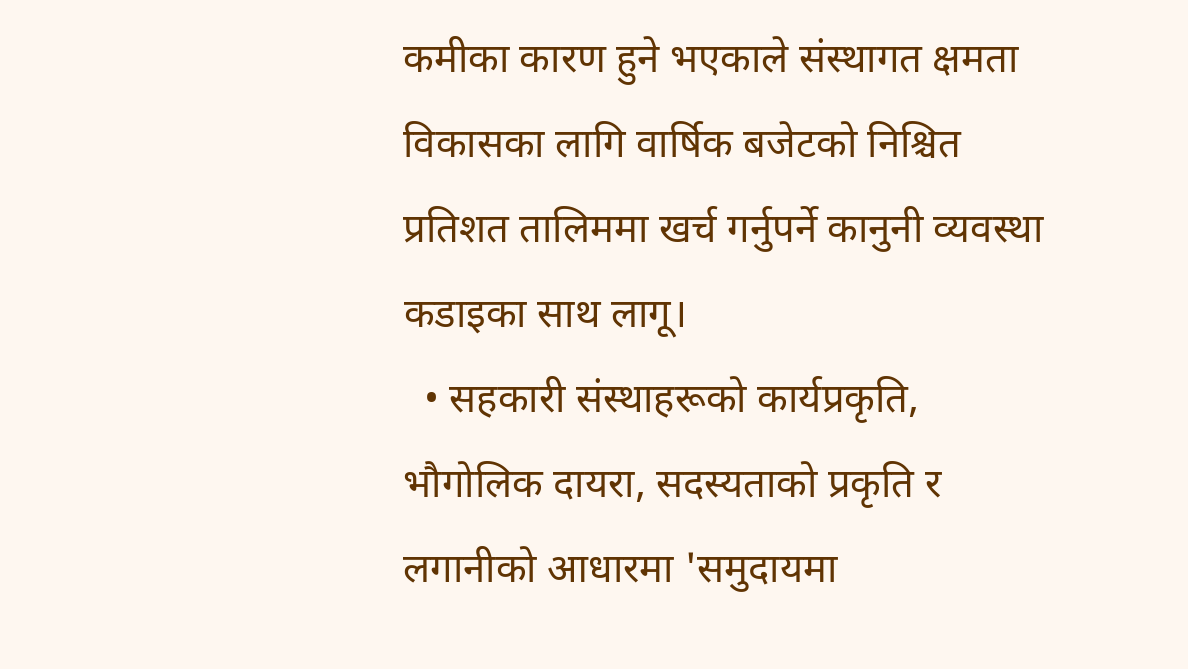कमीका कारण हुने भएकाले संस्थागत क्षमता विकासका लागि वार्षिक बजेटको निश्चित प्रतिशत तालिममा खर्च गर्नुपर्ने कानुनी व्यवस्था कडाइका साथ लागू।
  • सहकारी संस्थाहरूको कार्यप्रकृति, भौगोलिक दायरा, सदस्यताको प्रकृति र लगानीको आधारमा 'समुदायमा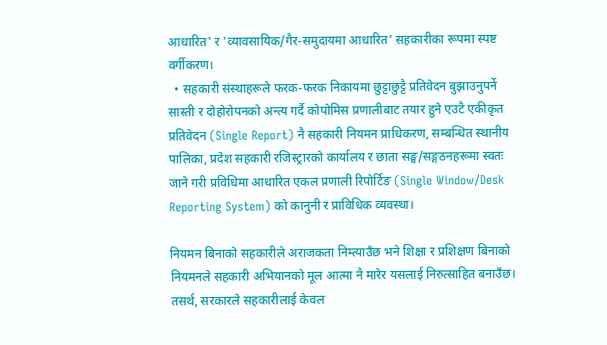आधारित' र 'व्यावसायिक/गैर-समुदायमा आधारित' सहकारीका रूपमा स्पष्ट वर्गीकरण।
  • सहकारी संस्थाहरूले फरक-फरक निकायमा छुट्टाछुट्टै प्रतिवेदन बुझाउनुपर्ने सास्ती र दोहोरोपनको अन्त्य गर्दै कोपोमिस प्रणालीबाट तयार हुने एउटै एकीकृत प्रतिवेदन (Single Report) नै सहकारी नियमन प्राधिकरण, सम्बन्धित स्थानीय पालिका, प्रदेश सहकारी रजिस्ट्रारको कार्यालय र छाता सङ्घ/सङ्गठनहरूमा स्वतः जाने गरी प्रविधिमा आधारित एकल प्रणाली रिपोर्टिङ (Single Window/Desk Reporting System) को कानुनी र प्राविधिक व्यवस्था।

नियमन बिनाको सहकारीले अराजकता निम्त्याउँछ भने शिक्षा र प्रशिक्षण बिनाको नियमनले सहकारी अभियानको मूल आत्मा नै मारेर यसलाई निरुत्साहित बनाउँछ। तसर्थ, सरकारले सहकारीलाई केवल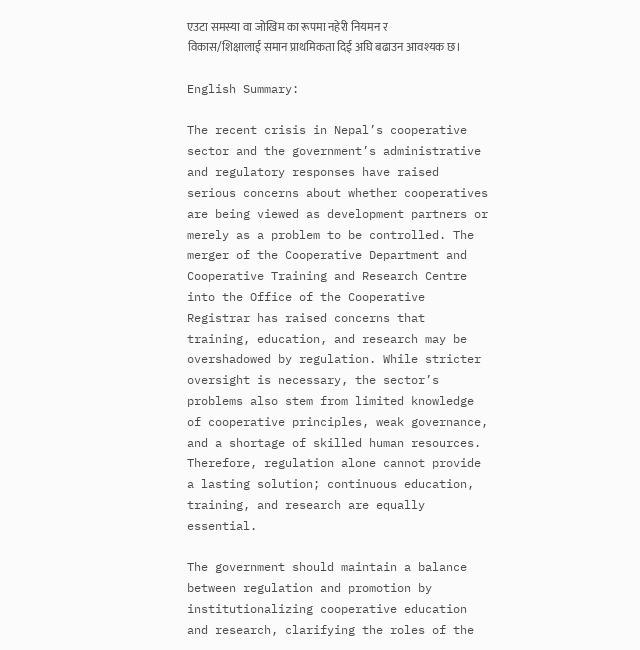एउटा समस्या वा जोखिम का रूपमा नहेरी नियमन र विकास/शिक्षालाई समान प्राथमिकता दिई अघि बढाउन आवश्यक छ।

English Summary:

The recent crisis in Nepal’s cooperative sector and the government’s administrative and regulatory responses have raised serious concerns about whether cooperatives are being viewed as development partners or merely as a problem to be controlled. The merger of the Cooperative Department and Cooperative Training and Research Centre into the Office of the Cooperative Registrar has raised concerns that training, education, and research may be overshadowed by regulation. While stricter oversight is necessary, the sector’s problems also stem from limited knowledge of cooperative principles, weak governance, and a shortage of skilled human resources. Therefore, regulation alone cannot provide a lasting solution; continuous education, training, and research are equally essential.

The government should maintain a balance between regulation and promotion by institutionalizing cooperative education and research, clarifying the roles of the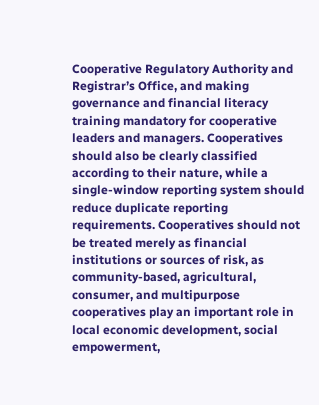Cooperative Regulatory Authority and Registrar’s Office, and making governance and financial literacy training mandatory for cooperative leaders and managers. Cooperatives should also be clearly classified according to their nature, while a single-window reporting system should reduce duplicate reporting requirements. Cooperatives should not be treated merely as financial institutions or sources of risk, as community-based, agricultural, consumer, and multipurpose cooperatives play an important role in local economic development, social empowerment,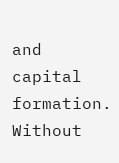and capital formation. Without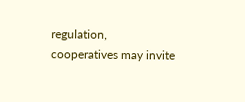regulation, cooperatives may invite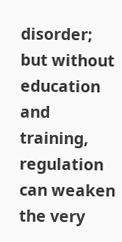disorder; but without education and training, regulation can weaken the very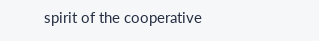spirit of the cooperative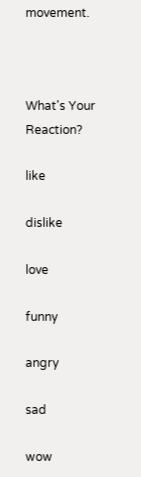movement.



What's Your Reaction?

like

dislike

love

funny

angry

sad

wow